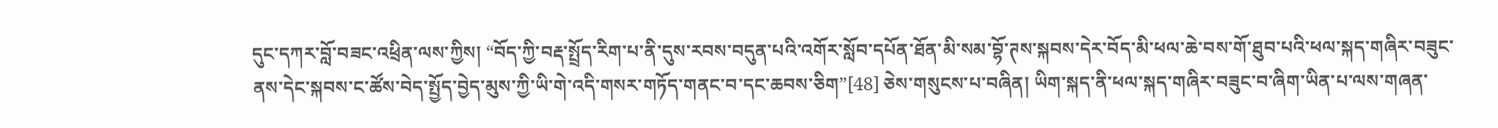དུང་དཀར་བློ་བཟང་འཕྲིན་ལས་ཀྱིས། “བོད་ཀྱི་བརྡ་སྤྲོད་རིག་པ་ནི་དུས་རབས་བདུན་པའི་འགོར་སློབ་དཔོན་ཐོན་མི་སམ་བྷོ་ཊས་སྐབས་དེར་བོད་མི་ཕལ་ཆེ་བས་གོ་ཐུབ་པའི་ཕལ་སྐད་གཞིར་བཟུང་ནས་དེང་སྐབས་ང་ཚོས་བེད་སྤྱོད་བྱེད་མུས་ཀྱི་ཡི་གེ་འདི་གསར་གཏོད་གནང་བ་དང་ཆབས་ཅིག”[48] ཅེས་གསུངས་པ་བཞིན། ཡིག་སྐད་ནི་ཕལ་སྐད་གཞིར་བཟུང་བ་ཞིག་ཡིན་པ་ལས་གཞན་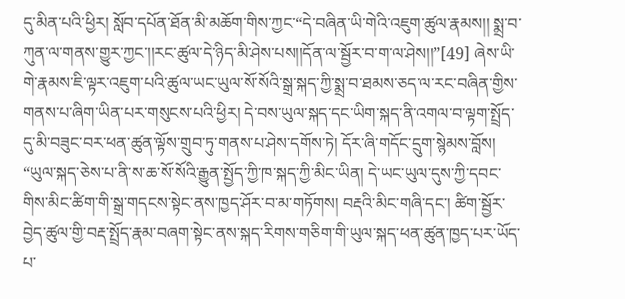དུ་མིན་པའི་ཕྱིར། སློབ་དཔོན་ཐོན་མི་མཆོག་གིས་ཀྱང་“དེ་བཞིན་ཡི་གེའི་འཇུག་ཚུལ་རྣམས།། སྨྲ་བ་ཀུན་ལ་གནས་གྱུར་ཀྱང་།།རང་ཚུལ་དེ་ཉིད་མི་ཤེས་པས།།དོན་ལ་སྦྱོར་བ་ག་ལ་ཤེས།།”[49] ཞེས་ཡི་གེ་རྣམས་ཇི་ལྟར་འཇུག་པའི་ཚུལ་ཡང་ཡུལ་སོ་སོའི་སྒྲ་སྐད་ཀྱི་སྨྲ་བ་ཐམས་ཅད་ལ་རང་བཞིན་གྱིས་གནས་པ་ཞིག་ཡིན་པར་གསུངས་པའི་ཕྱིར། དེ་བས་ཡུལ་སྐད་དང་ཡིག་སྐད་ནི་འགལ་བ་ལྟག་སྤྲོད་དུ་མི་བཟུང་བར་ཕན་ཚུན་ལྟོས་གྲུབ་ཏུ་གནས་པ་ཤེས་དགོས་ཏེ། དོར་ཞི་གདོང་དྲུག་སྙེམས་བློས། “ཡུལ་སྐད་ཅེས་པ་ནི་ས་ཆ་སོ་སོའི་རྒྱུན་སྤྱོད་ཀྱི་ཁ་སྐད་ཀྱི་མིང་ཡིན། དེ་ཡང་ཡུལ་དུས་ཀྱི་དབང་གིས་མིང་ཚིག་གི་སྒྲ་གདངས་སྟེང་ནས་ཁྱད་ཤོར་བ་མ་གཏོགས། བརྡའི་མིང་གཞི་དང་། ཚིག་སྦྱོར་བྱེད་ཚུལ་གྱི་བརྡ་སྤྲོད་རྣམ་བཞག་སྟེང་ནས་སྐད་རིགས་གཅིག་གི་ཡུལ་སྐད་ཕན་ཚུན་ཁྱད་པར་ཡོད་པ་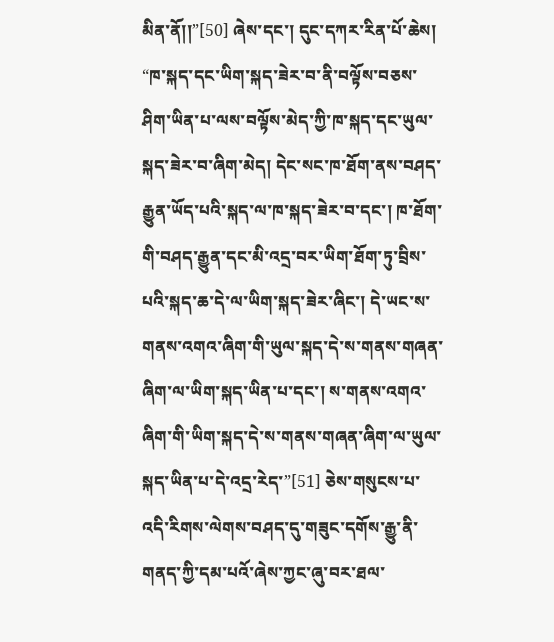མིན་ནོ།།”[50] ཞེས་དང་། དུང་དཀར་རིན་པོ་ཆེས། “ཁ་སྐད་དང་ཡིག་སྐད་ཟེར་བ་ནི་བལྟོས་བཅས་ཤིག་ཡིན་པ་ལས་བལྟོས་མེད་ཀྱི་ཁ་སྐད་དང་ཡུལ་སྐད་ཟེར་བ་ཞིག་མེད། དེང་སང་ཁ་ཐོག་ནས་བཤད་རྒྱུན་ཡོད་པའི་སྐད་ལ་ཁ་སྐད་ཟེར་བ་དང་། ཁ་ཐོག་གི་བཤད་རྒྱུན་དང་མི་འདྲ་བར་ཡིག་ཐོག་ཏུ་བྲིས་པའི་སྐད་ཆ་དེ་ལ་ཡིག་སྐད་ཟེར་ཞིང་། དེ་ཡང་ས་གནས་འགའ་ཞིག་གི་ཡུལ་སྐད་དེ་ས་གནས་གཞན་ཞིག་ལ་ཡིག་སྐད་ཡིན་པ་དང་། ས་གནས་འགའ་ཞིག་གི་ཡིག་སྐད་དེ་ས་གནས་གཞན་ཞིག་ལ་ཡུལ་སྐད་ཡིན་པ་དེ་འདྲ་རེད་”[51] ཅེས་གསུངས་པ་འདི་རིགས་ལེགས་བཤད་དུ་གཟུང་དགོས་རྒྱུ་ནི་གནད་ཀྱི་དམ་པའོ་ཞེས་ཀྱང་ཞུ་བར་ཐལ་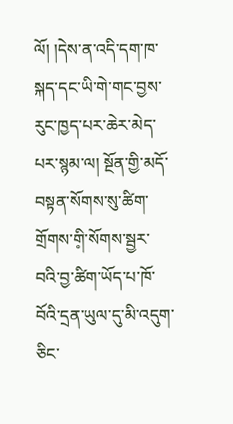ལོ། །དེས་ན་འདི་དག་ཁ་སྐད་དང་ཡི་གེ་གང་བྱས་རུང་ཁྱད་པར་ཆེར་མེད་པར་སྙམ་ལ། སྔོན་གྱི་མདོ་བསྟན་སོགས་སུ་ཚིག་གྲོགས་གི༷་སོགས་སྦྱར་བའི་བྱ་ཚིག་ཡོད་པ་ཁོ་བོའི་དྲན་ཡུལ་དུ་མི་འདུག་ཅིང་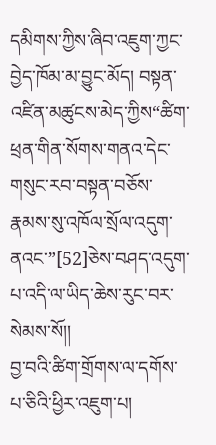དམིགས་ཀྱིས་ཞིབ་འཇུག་ཀྱང་བྱེད་ཁོམ་མ་བྱུང་མོད། བསྟན་འཛིན་མཚུངས་མེད་ཀྱིས“ཚིག་ཕྲན་གིན་སོགས་གནའ་དེང་གསུང་རབ་བསྟན་བཅོས་རྣམས་སུ་འཁོལ་སྲོལ་འདུག་ནའང་”[52]ཅེས་བཤད་འདུག་པ་འདི་ལ་ཡིད་ཆེས་རུང་བར་སེམས་སོ།།
བྱ་བའི་ཚིག་གྲོགས་ལ་དགོས་པ་ཅིའི་ཕྱིར་འཇུག་པ།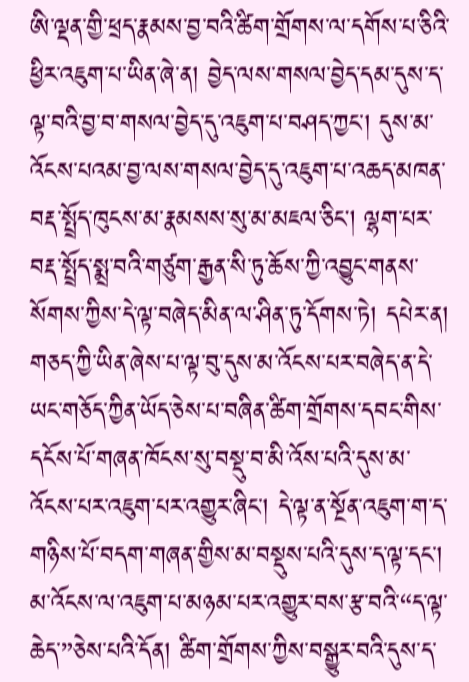ཨི་ལྡན་གྱི་ཕྲད་རྣམས་བྱ་བའི་ཚིག་གྲོགས་ལ་དགོས་པ་ཅིའི་ཕྱིར་འཇུག་པ་ཡིན་ཞེ་ན། བྱེད་ལས་གསལ་བྱེད་དམ་དུས་ད་ལྟ་བའི་བྱ་བ་གསལ་བྱེད་དུ་འཇུག་པ་བཤད་ཀྱང་། དུས་མ་འོངས་པའམ་བྱ་ལས་གསལ་བྱེད་དུ་འཇུག་པ་འཆད་མཁན་བརྡ་སྤྲོད་ཁུངས་མ་རྣམསས་སུ་མ་མཇལ་ཅིང། ལྷག་པར་བརྡ་སྤྲོད་སྨྲ་བའི་གཙུག་རྒྱན་སི་ཏུ་ཆོས་ཀྱི་འབྱུང་གནས་སོགས་ཀྱིས་དེ་ལྟ་བཞེད་མིན་ལ་ཤིན་ཏུ་དོགས་ཏེ། དཔེར་ན། གཅད་ཀྱི་ཡིན་ཞེས་པ་ལྟ་བུ་དུས་མ་འོངས་པར་བཞེད་ན་དེ་ཡང་གཅོད་ཀྱིན་ཡོད་ཅེས་པ་བཞིན་ཚིག་གྲོགས་དབང་གིས་དངོས་པོ་གཞན་ཁོངས་སུ་བསྡུ་བ་མི་འོས་པའི་དུས་མ་འོངས་པར་འཇུག་པར་འགྱུར་ཞིང་། དེ་ལྟ་ན་སྔོན་འཇུག་ག་ད་གཉིས་པོ་བདག་གཞན་གྱིས་མ་བསྡུས་པའི་དུས་ད་ལྟ་དང་། མ་འོངས་ལ་འཇུག་པ་མཉམ་པར་འགྱུར་བས་རྩ་བའི་“ད་ལྟ་ཆེད་”ཅེས་པའི་དོན། ཚིག་གྲོགས་ཀྱིས་བསྒྱུར་བའི་དུས་ད་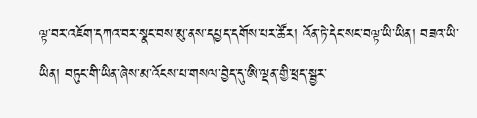ལྟ་བར་འཇོག་དཀའ་བར་སྣང་བས་མུ་ནས་དཔྱད་དགོས་པར་ཚོར། འོན་ཏེ་དེང་སང་བལྟ་ཡི་ཡིན། བཟའ་ཡི་ཡིན། བཏུང་གི་ཡིན་ཞེས་མ་འོངས་པ་གསལ་བྱེད་དུ་ཨི་ལྡན་གྱི་ཕྲད་སྦྱར་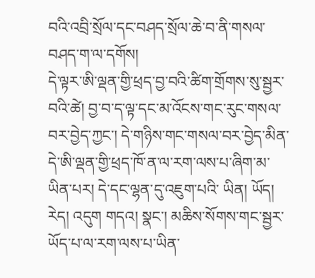བའི་འབྲི་སྲོལ་དང་བཤད་སྲོལ་ཆེ་བ་ནི་གསལ་བཤད་ག་ལ་དགོས།
དེ་ལྟར་ཨི་ལྡན་གྱི་ཕྲད་བྱ་བའི་ཚིག་གྲོགས་སུ་སྦྱར་བའི་ཚེ། བྱ་བ་ད་ལྟ་དང་མ་འོངས་གང་རུང་གསལ་བར་བྱེད་ཀྱང་། དེ་གཉིས་གང་གསལ་བར་བྱེད་མིན་དེ་ཨི་ལྡན་གྱི་ཕྲད་ཁོ་ན་ལ་རག་ལས་པ་ཞིག་མ་ཡིན་པར། དེ་དང་ལྷན་དུ་འཇུག་པའི་ ཡིན། ཡོད། རེད། འདུག གདའ། སྣང་། མཆིས་སོགས་གང་སྦྱར་ཡོད་པ་ལ་རག་ལས་པ་ཡིན་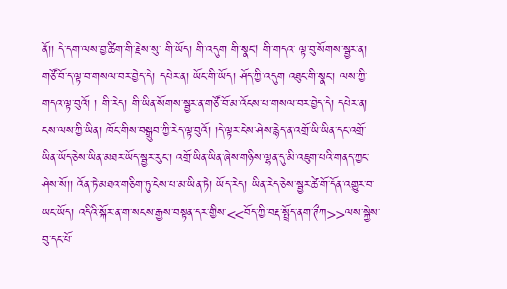ནོ།། དེ་དག་ལས་བྱ་ཚིག་གི་རྗེས་སུ་ གི་ཡོད། གི་འདུག གི་སྣང། གི་གདའ་ ལྟ་བུ་སོགས་སྦྱར་ན། གཙོ་བོ་ད་ལྟ་བ་གསལ་བར་བྱེད་དེ། དཔེར་ན། ཡོང་གི་ཡོད། ཤོད་ཀྱི་འདུག འཐུང་གི་སྣང་། ལས་ཀྱི་གདའ་ལྟ་བུའོ། ། གི་རེད། གི་ཡིན་སོགས་སྦྱར་ན་གཙོ་བོ་མ་འོངས་པ་གསལ་བར་བྱེད་དེ། དཔེར་ན། ངས་ལས་ཀྱི་ཡིན། ཁོང་གིས་བསྒྲུབ་ཀྱི་རེད་ལྟ་བུའོ། །དེ་ལྟར་ངེས་ཤེས་རྙེད་ན་འགྲོ་ཡི་ཡིན་དང་འགྲོ་ཡིན་ཡོད་ཅེས་ཡིན་མཐར་ཡོད་སྦྱར་རུང་། འགྲོ་ཡིན་ཡིན་ཞེས་གཉིས་ལྷན་དུ་མི་འཇུག་པའི་གནད་ཀྱང་ཤེས་སོ།། འོན་ཏེ་མཐའ་གཅིག་ཏུ་ངེས་པ་མ་ཡིན་ཏེ། ཡོད་རེད། ཡིན་རེད་ཅེས་སྦྱར་ཚེ་གོ་དོན་འགྱུར་བ་ཡང་ཡོད། འདིའི་སྐོར་ན་ག་སངས་རྒྱས་བསྟན་དར་གྱིས་<<བོད་ཀྱི་བརྡ་སྤྲོད་ནག་ཊྀཀ>>ལས་སྐྱེས་བུ་དང་པོ་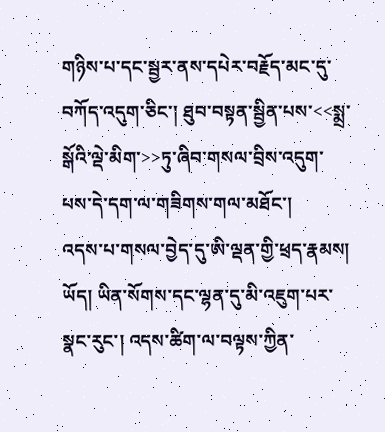གཉིས་པ་དང་སྦྱར་ནས་དཔེར་བརྗོད་མང་དུ་བཀོད་འདུག་ཅིང་། ཐུབ་བསྟན་སྦྱིན་པས་<<སྨྲ་སྒོའི་ལྡེ་མིག་>>ཏུ་ཞིབ་གསལ་བྲིས་འདུག་པས་དེ་དག་ལ་གཟིགས་གལ་མཐོང་།
འདས་པ་གསལ་བྱེད་དུ་ཨི་ལྡན་གྱི་ཕྲད་རྣམས། ཡོད། ཡིན་སོགས་དང་ལྷན་དུ་མི་འཇུག་པར་སྣང་རུང་། འདས་ཚིག་ལ་བལྟས་ཀྱིན་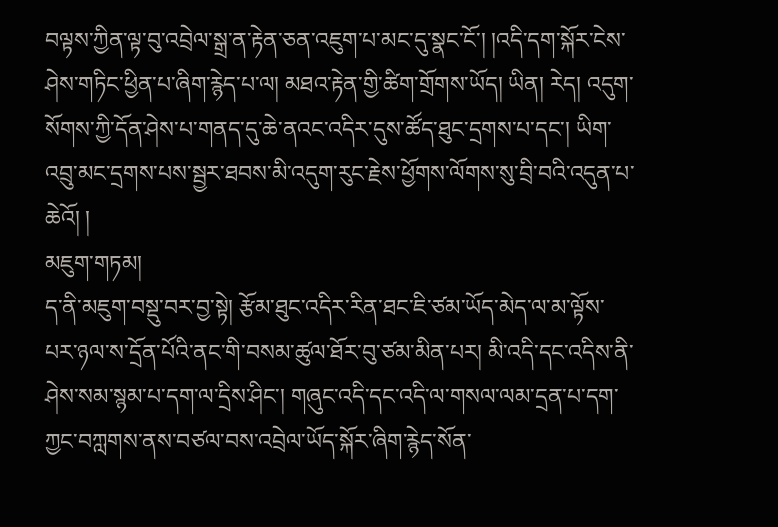བལྟས་ཀྱིན་ལྟ་བུ་འབྲེལ་སྒྲ་ན་རྟེན་ཅན་འཇུག་པ་མང་དུ་སྣང་ངོ་། །འདི་དག་སྐོར་ངེས་ཤེས་གཏིང་ཕྱིན་པ་ཞིག་རྙེད་པ་ལ། མཐའ་རྟེན་གྱི་ཚིག་གྲོགས་ཡོད། ཡིན། རེད། འདུག་སོགས་ཀྱི་དོན་ཤེས་པ་གནད་དུ་ཆེ་ནའང་འདིར་དུས་ཚོད་ཐུང་དྲགས་པ་དང་། ཡིག་འབྲུ་མང་དྲགས་པས་སྦྱར་ཐབས་མི་འདུག་རུང་རྗེས་ཕྱོགས་ལོགས་སུ་བྲི་བའི་འདུན་པ་ཆེའོ། །
མཇུག་གཏམ།
ད་ནི་མཇུག་བསྡུ་བར་བྱ་སྟེ། རྩོམ་ཐུང་འདིར་རིན་ཐང་ཇི་ཙམ་ཡོད་མེད་ལ་མ་ལྟོས་པར་ཉལ་ས་དྲོན་པོའི་ནང་གི་བསམ་ཚུལ་ཐོར་བུ་ཙམ་མིན་པར། མི་འདི་དང་འདིས་ནི་ཤེས་སམ་སྙམ་པ་དག་ལ་དྲིས་ཤིང་། གཞུང་འདི་དང་འདི་ལ་གསལ་ལམ་དྲན་པ་དག་ཀྱང་བཀླགས་ནས་བཙལ་བས་འབྲེལ་ཡོད་སྐོར་ཞིག་རྙེད་སོན་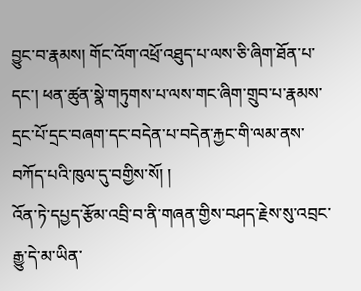བྱུང་བ་རྣམས། གོང་འོག་འཕྲོ་འཐུད་པ་ལས་ཅི་ཞིག་ཐོན་པ་དང་། ཕན་ཚུན་སྣེ་གཏུགས་པ་ལས་གང་ཞིག་གྲུབ་པ་རྣམས་དྲང་པོ་དྲང་བཞག་དང་བདེན་པ་བདེན་རྐྱང་གི་ལམ་ནས་བཀོད་པའི་ཁུལ་དུ་བགྱིས་སོ། །
འོན་ཏེ་དཔྱད་རྩོམ་འབྲི་བ་ནི་གཞན་གྱིས་བཤད་རྗེས་སུ་འབྲང་རྒྱུ་དེ་མ་ཡིན་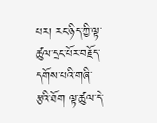པར། རང་ཉིད་ཀྱི་ལྟ་ཚུལ་དྲང་པོར་བརྗོད་དགོས་པའི་གཞི་རྩའི་ཐོག ལྟ་ཚུལ་དེ་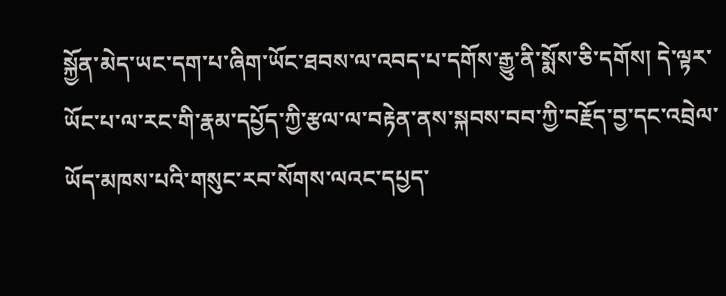སྐྱོན་མེད་ཡང་དག་པ་ཞིག་ཡོང་ཐབས་ལ་འབད་པ་དགོས་རྒྱུ་ནི་སྨོས་ཅི་དགོས། དེ་ལྟར་ཡོང་པ་ལ་རང་གི་རྣམ་དཔྱོད་ཀྱི་རྩལ་ལ་བརྟེན་ནས་སྐབས་བབ་ཀྱི་བརྗོད་བྱ་དང་འབྲེལ་ཡོད་མཁས་པའི་གསུང་རབ་སོགས་ལའང་དཔྱད་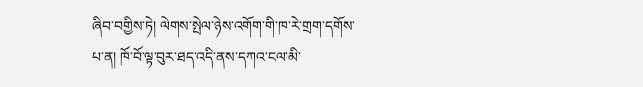ཞིབ་བགྱིས་ཏེ། ལེགས་སྤེལ་ཉེས་འགོག་གི་ཁ་རེ་གྲག་དགོས་པ་ན། ཁོ་བོ་ལྟ་བུར་ཐད་འདི་ནས་དཀའ་ངལ་མི་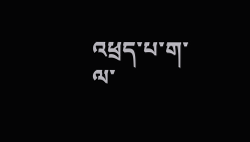འཕྲད་པ་ག་ལ་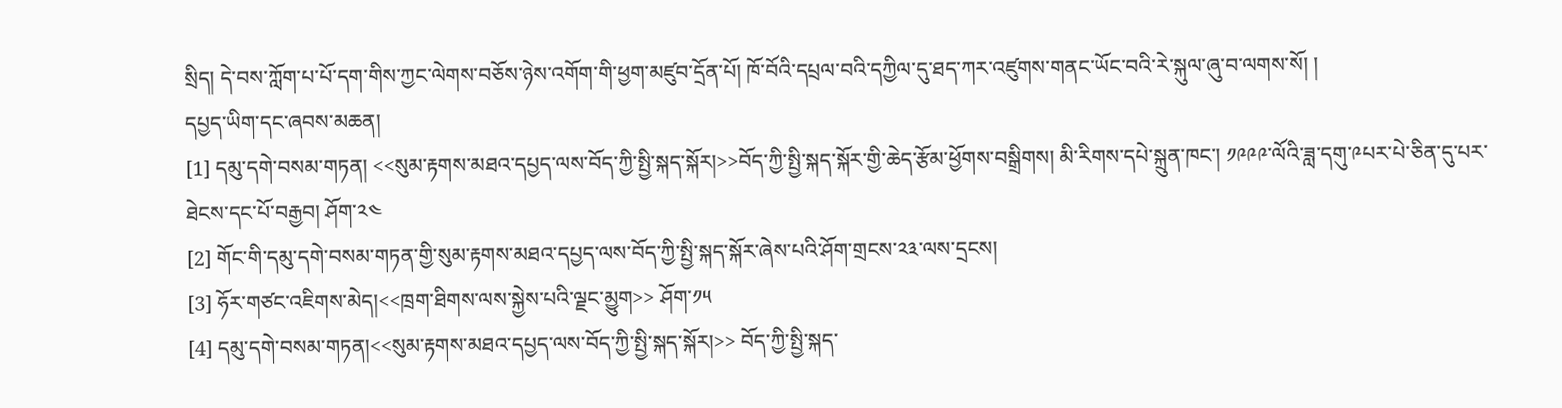སྲིད། དེ་བས་ཀློག་པ་པོ་དག་གིས་ཀྱང་ལེགས་བཅོས་ཉེས་འགོག་གི་ཕྱག་མཛུབ་དྲོན་པོ། ཁོ་བོའི་དཔྲལ་བའི་དཀྱིལ་དུ་ཐད་ཀར་འཛུགས་གནང་ཡོང་བའི་རེ་སྐུལ་ཞུ་བ་ལགས་སོ། །
དཔྱད་ཡིག་དང་ཞབས་མཆན།
[1] དམུ་དགེ་བསམ་གཏན། <<སུམ་རྟགས་མཐའ་དཔྱད་ལས་བོད་ཀྱི་སྤྱི་སྐད་སྐོར།>>བོད་ཀྱི་སྤྱི་སྐད་སྐོར་གྱི་ཆེད་རྩོམ་ཕྱོགས་བསྒྲིགས། མི་རིགས་དཔེ་སྐྲུན་ཁང་། ༡༩༩༩་ལོའི་ཟླ་དགུ་༩པར་པེ་ཅིན་དུ་པར་ཐེངས་དང་པོ་བརྒྱབ། ཤོག་༢༤
[2] གོང་གི་དམུ་དགེ་བསམ་གཏན་གྱི་སུམ་རྟགས་མཐའ་དཔྱད་ལས་བོད་ཀྱི་སྤྱི་སྐད་སྐོར་ཞེས་པའི་ཤོག་གྲངས་༢༣་ལས་དྲངས།
[3] ཧོར་གཙང་འཇིགས་མེད།<<ཁྲག་ཐིགས་ལས་སྐྱེས་པའི་ལྗང་མྱུག>> ཤོག་༡༥
[4] དམུ་དགེ་བསམ་གཏན།<<སུམ་རྟགས་མཐའ་དཔྱད་ལས་བོད་ཀྱི་སྤྱི་སྐད་སྐོར།>> བོད་ཀྱི་སྤྱི་སྐད་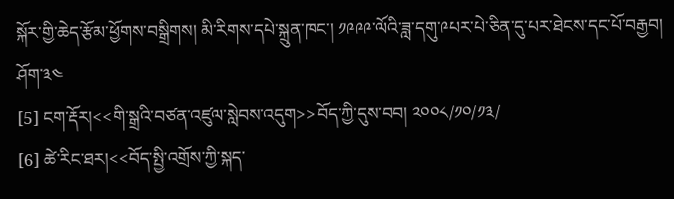སྐོར་གྱི་ཆེད་རྩོམ་ཕྱོགས་བསྒྲིགས། མི་རིགས་དཔེ་སྐྲུན་ཁང་། ༡༩༩༩་ལོའི་ཟླ་དགུ་༩པར་པེ་ཅིན་དུ་པར་ཐེངས་དང་པོ་བརྒྱབ། ཤོག་༣༤
[5] ངག་རྡོར།<<གི་སྒྲའི་བཙན་འཛུལ་སླེབས་འདུག>>བོད་ཀྱི་དུས་བབ། ༢༠༠༨/༡༠/༡༣/
[6] ཚེ་རིང་ཐར།<<བོད་སྤྱི་འགྲོས་ཀྱི་སྐད་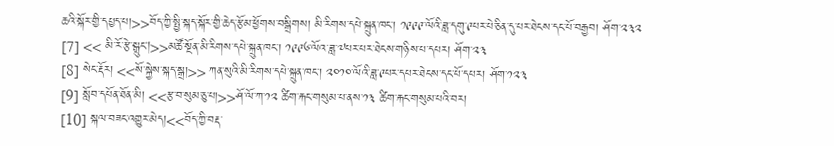ཆའི་སྐོར་གྱི་དཔྱད་པ།>>བོད་ཀྱི་སྤྱི་སྐད་སྐོར་གྱི་ཆེད་རྩོམ་ཕྱོགས་བསྒྲིགས། མི་རིགས་དཔེ་སྐྲུན་ཁང་། ༡༩༩༩་ལོའི་ཟླ་དགུ་༩པར་པེ་ཅིན་དུ་པར་ཐེངས་དང་པོ་བརྒྱབ། ཤོག་༢༣༢
[7] << མི་རོ་རྩེ་སྒྲུང།>>མཚོ་སྔོན་མི་རིགས་དཔེ་སྐྲུན་ཁང་། ༡༩༩༦་ལོའ་ཟླ་༧པར་པར་ཐེངས་གཉིས་པ་དཔར། ཤོག་༢༣
[8] སེང་རྡོར། <<སོ་སྐྱེས་སྐད་སྒྲ།>> ཀན་སུའི་མི་རིགས་དཔེ་སྐྲུན་ཁང་། ༢༠༡༠་ལོའི་ཟླ་༩པར་དཔར་ཐེངས་དང་པོ་དཔར། ཤོག་༡༢༣
[9] སློབ་དཔོན་ཐོན་མི། <<རྩ་བ་སུམ་ཅུ་པ།>>ཤོ་ལོ་ཀ་༡༢ ཚིག་རྐང་གསུམ་པ་ནས་༡༣ ཚིག་རྐང་གསུམ་པའི་བར།
[10] སྐལ་བཟང་འགྱུར་མེད།<<བོད་ཀྱི་བརྡ་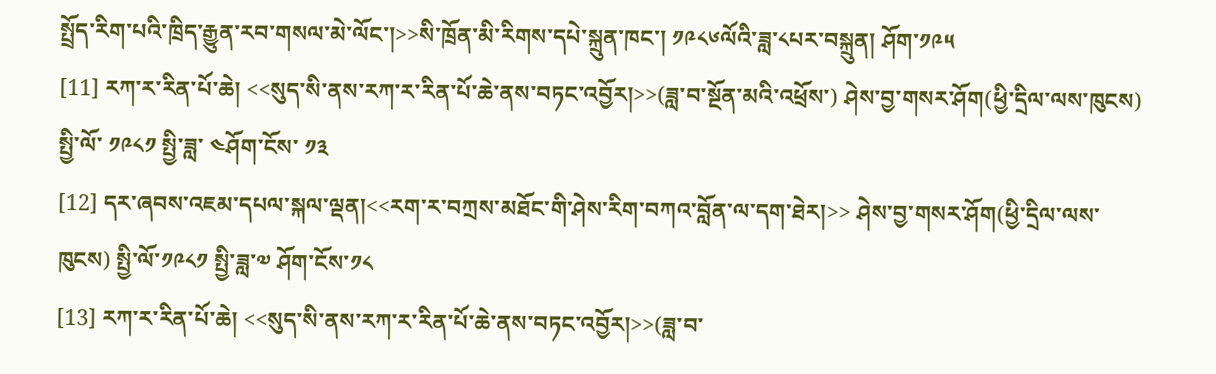སྤྲོད་རིག་པའི་ཁྲིད་རྒྱུན་རབ་གསལ་མེ་ལོང་།>>སི་ཁྲོན་མི་རིགས་དཔེ་སྐྲུན་ཁང་། ༡༩༨༦ལོའི་ཟླ་༨པར་བསྐྲུན། ཤོག་༡༩༥
[11] རཀ་ར་རིན་པོ་ཆེ། <<སུད་སི་ནས་རཀ་ར་རིན་པོ་ཆེ་ནས་བཏང་འབྱོར།>>(ཟླ་བ་སྔོན་མའི་འཕྲོས་) ཤེས་བྱ་གསར་ཤོག(ཕྱི་དྲིལ་ལས་ཁུངས) སྤྱི་ལོ་ ༡༩༨༡ སྤྱི་ཟླ་ ༤ཤོག་ངོས་ ༡༣
[12] དར་ཞབས་འཇམ་དཔལ་སྐལ་ལྡན།<<རག་ར་བཀྲས་མཐོང་གི་ཤེས་རིག་བཀའ་བློན་ལ་དག་ཐེར།>> ཤེས་བྱ་གསར་ཤོག(ཕྱི་དྲིལ་ལས་ཁུངས) སྤྱི་ལོ་༡༩༨༡ སྤྱི་ཟླ་༧ ཤོག་ངོས་༡༨
[13] རཀ་ར་རིན་པོ་ཆེ། <<སུད་སི་ནས་རཀ་ར་རིན་པོ་ཆེ་ནས་བཏང་འབྱོར།>>(ཟླ་བ་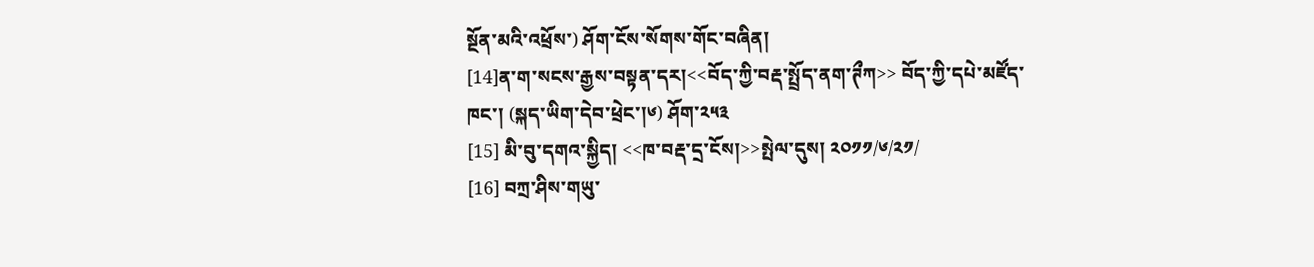སྔོན་མའི་འཕྲོས་) ཤོག་ངོས་སོགས་གོང་བཞིན།
[14]ན་ག་སངས་རྒྱས་བསྟན་དར།<<བོད་ཀྱི་བརྡ་སྤྲོད་ནག་ཊྀཀ>> བོད་ཀྱི་དཔེ་མཛོད་ཁང་། (སྐད་ཡིག་དེབ་ཕྲེང་།༦) ཤོག་༢༥༣
[15] མི་བུ་དགའ་སྐྱིད། <<ཁ་བརྡ་དྲ་ངོས།>>སྤེལ་དུས། ༢༠༡༡/༦/༢༡/
[16] བཀྲ་ཤིས་གཡུ་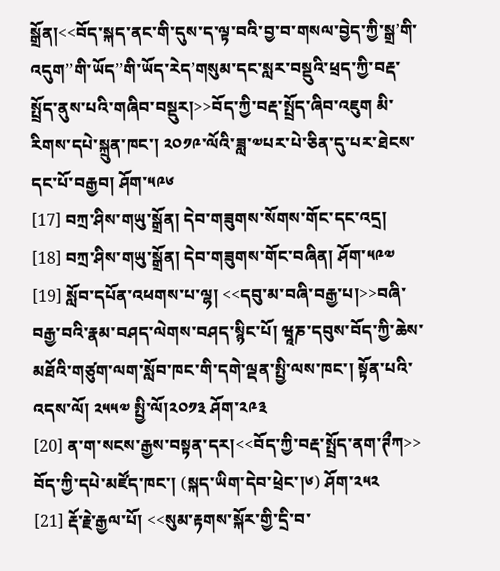སྒྲོན།<<བོད་སྐད་ནང་གི་དུས་ད་ལྟ་བའི་བྱ་བ་གསལ་བྱེད་ཀྱི་སྒྲ’གི་འདུག’’གི་ཡོད’’གི་ཡོད་རེད’གསུམ་དང་སླར་བསྡུའི་ཕྲད་ཀྱི་བརྡ་སྤྲོད་ནུས་པའི་གཞིབ་བསྡུར།>>བོད་ཀྱི་བརྡ་སྤྲོད་ཞིབ་འཇུག མི་རིགས་དཔེ་སྐྲུན་ཁང་། ༢༠༡༩་ལོའི་ཟླ་༧པར་པེ་ཅིན་དུ་པར་ཐེངས་དང་པོ་བརྒྱབ། ཤོག་༥༩༦
[17] བཀྲ་ཤིས་གཡུ་སྒྲོན། དེབ་གཟུགས་སོགས་གོང་དང་འདྲ།
[18] བཀྲ་ཤིས་གཡུ་སྒྲོན། དེབ་གཟུགས་གོང་བཞིན། ཤོག་༥༩༧
[19] སློབ་དཔོན་འཕགས་པ་ལྷ། <<དབུ་མ་བཞི་བརྒྱ་པ།>>བཞི་བརྒྱ་བའི་རྣམ་བཤད་ལེགས་བཤད་སྙིང་པོ། ཝཱཎ་དབུས་བོད་ཀྱི་ཆེས་མཐོའི་གཙུག་ལག་སློབ་ཁང་གི་དགེ་ལྡན་སྤྱི་ལས་ཁང་། སྟོན་པའི་འདས་ལོ། ༢༥༥༧ སྤྱི་ལོ།༢༠༡༣ ཤོག་༢༩༣
[20] ན་ག་སངས་རྒྱས་བསྟན་དར།<<བོད་ཀྱི་བརྡ་སྤྲོད་ནག་ཊྀཀ>> བོད་ཀྱི་དཔེ་མཛོད་ཁང་། (སྐད་ཡིག་དེབ་ཕྲེང་།༦) ཤོག་༢༥༢
[21] རྡོ་རྗེ་རྒྱལ་པོ། <<སུམ་རྟགས་སྐོར་གྱི་དྲི་བ་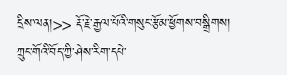དྲིས་ལན།>> རྡོ་རྗེ་རྒྱལ་པོའི་གསུང་རྩོམ་ཕྱོགས་བསྒྲིགས། ཀྲུང་གོའི་བོད་ཀྱི་ཤེས་རིག་དཔེ་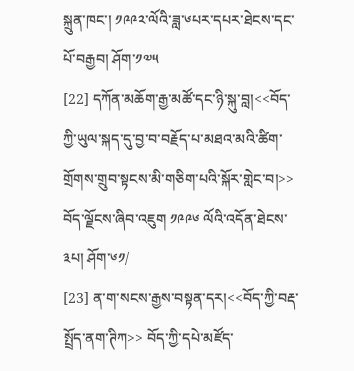སྐྲུན་ཁང་། ༡༩༩༢་ལོའི་ཟླ་༦པར་དཔར་ཐེངས་དང་པོ་བརྒྱབ། ཤོག་༡༧༥
[22] དཀོན་མཆོག་རྒྱ་མཚོ་དང་ཉི་སྐུ་བླ།<<བོད་ཀྱི་ཡུལ་སྐད་དུ་བྱ་བ་བརྗོད་པ་མཐའ་མའི་ཚིག་གྲོགས་གྲུབ་སྟངས་མི་གཅིག་པའི་སྐོར་གླེང་བ།>> བོད་ལྗོངས་ཞིབ་འཇུག ༡༩༩༦ ལོའི་འདོན་ཐེངས་༣པ། ཤོག་༦༡/
[23] ན་ག་སངས་རྒྱས་བསྟན་དར།<<བོད་ཀྱི་བརྡ་སྤྲོད་ནག་ཊིཀ>> བོད་ཀྱི་དཔེ་མཛོད་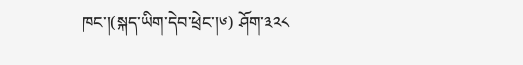ཁང་།(སྐད་ཡིག་དེབ་ཕྲེང་།༦) ཤོག་༣༢༨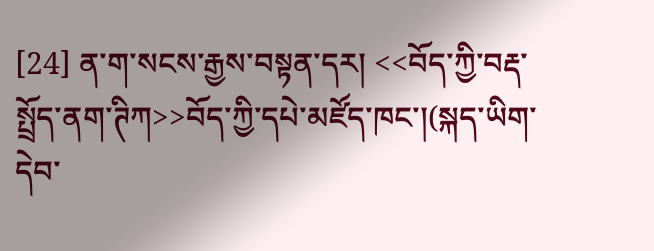[24] ན་ག་སངས་རྒྱས་བསྟན་དར། <<བོད་ཀྱི་བརྡ་སྤྲོད་ནག་ཊིཀ>>བོད་ཀྱི་དཔེ་མཛོད་ཁང་།(སྐད་ཡིག་དེབ་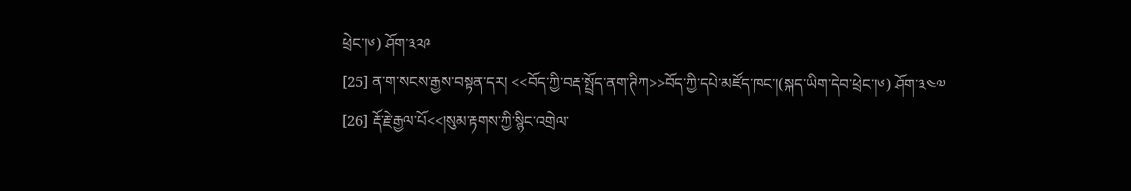ཕྲེང་།༦) ཤོག་༣༢༩
[25] ན་ག་སངས་རྒྱས་བསྟན་དར། <<བོད་ཀྱི་བརྡ་སྤྲོད་ནག་ཊིཀ>>བོད་ཀྱི་དཔེ་མཛོད་ཁང་།(སྐད་ཡིག་དེབ་ཕྲེང་།༦) ཤོག་༣༤༧
[26] རྡོ་རྗེ་རྒྱལ་པོ<<།སུམ་རྟགས་ཀྱི་སྙིང་འགྲེལ་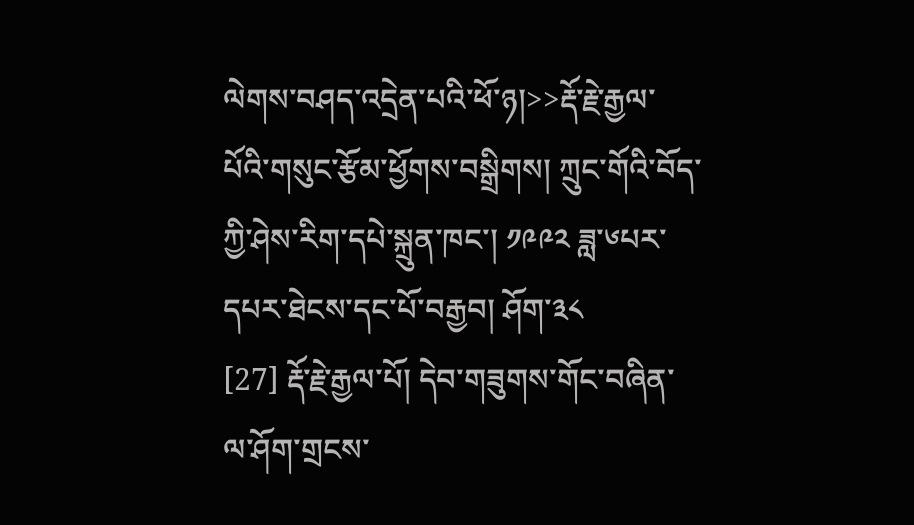ལེགས་བཤད་འདྲེན་པའི་ཕོ་ཉ།>>རྡོ་རྗེ་རྒྱལ་པོའི་གསུང་རྩོམ་ཕྱོགས་བསྒྲིགས། ཀྲུང་གོའི་བོད་ཀྱི་ཤེས་རིག་དཔེ་སྐྲུན་ཁང་། ༡༩༩༢ ཟླ་༦པར་དཔར་ཐེངས་དང་པོ་བརྒྱབ། ཤོག་༣༨
[27] རྡོ་རྗེ་རྒྱལ་པོ། དེབ་གཟུགས་གོང་བཞིན་ལ་ཤོག་གྲངས་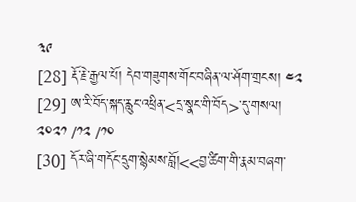༣༩
[28] རྡོ་རྗེ་རྒྱལ་པོ། དེབ་གཟུགས་གོང་བཞིན་ལ་ཤོག་གྲངས། ༤༢
[29] ཨ་རི་བོད་སྐད་རླུང་འཕྲིན་<དྲ་སྣང་གི་བོད>་དུ་གསལ། ༢༠༢༡ /༡༢ /༡༠
[30] དོར་ཞི་གདོང་དྲུག་སྙེམས་བློ།<<བྱ་ཚིག་གི་རྣམ་བཞག་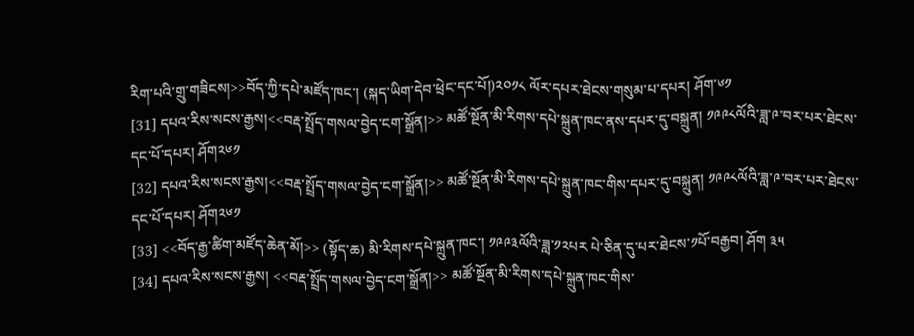རིག་པའི་གྲུ་གཟིངས།>>བོད་ཀྱི་དཔེ་མཛོད་ཁང་། (སྐད་ཡིག་དེབ་ཕྲེང་དང་པོ།)༢༠༡༨ ལོར་དཔར་ཐེངས་གསུམ་པ་དཔར། ཤོག་༦༡
[31] དཔའ་རིས་སངས་རྒྱས།<<བརྡ་སྤྲོད་གསལ་བྱེད་ངག་སྒྲོན།>> མཚོ་སྔོན་མི་རིགས་དཔེ་སྐྲུན་ཁང་ནས་དཔར་དུ་བསྐྲུན། ༡༩༩༨ལོའི་ཟླ་༩་བར་པར་ཐེངས་དང་པོ་དཔར། ཤོག༢༦༡
[32] དཔའ་རིས་སངས་རྒྱས།<<བརྡ་སྤྲོད་གསལ་བྱེད་ངག་སྒྲོན།>> མཚོ་སྔོན་མི་རིགས་དཔེ་སྐྲུན་ཁང་གིས་དཔར་དུ་བསྐྲུན། ༡༩༩༨ལོའི་ཟླ་༩་བར་པར་ཐེངས་དང་པོ་དཔར། ཤོག༢༦༡
[33] <<བོད་རྒྱ་ཚིག་མཛོད་ཆེན་མོ།>> (སྟོད་ཆ) མི་རིགས་དཔེ་སྐྲུན་ཁང་། ༡༩༩༣ལོའི་ཟླ་༡༢པར པེ་ཅིན་དུ་པར་ཐེངས་༡པོ་བརྒྱབ། ཤོག ༣༥
[34] དཔའ་རིས་སངས་རྒྱས། <<བརྡ་སྤྲོད་གསལ་བྱེད་ངག་སྒྲོན།>> མཚོ་སྔོན་མི་རིགས་དཔེ་སྐྲུན་ཁང་གིས་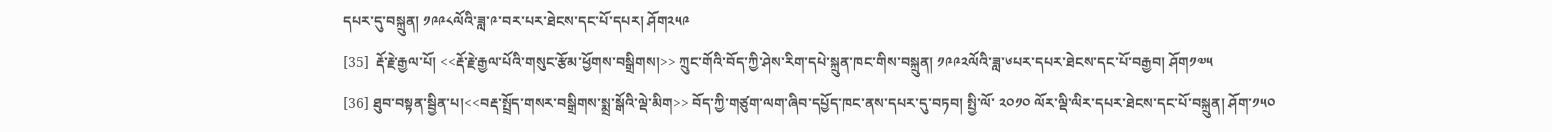དཔར་དུ་བསྐྲུན། ༡༩༩༨ལོའི་ཟླ་༩་བར་པར་ཐེངས་དང་པོ་དཔར། ཤོག༢༥༩
[35]  རྡོ་རྗེ་རྒྱལ་པོ། <<རྡོ་རྗེ་རྒྱལ་པོའི་གསུང་རྩོམ་ཕྱོགས་བསྒྲིགས།>> ཀྲུང་གོའི་བོད་ཀྱི་ཤེས་རིག་དཔེ་སྐྲུན་ཁང་གིས་བསྐྲུན། ༡༩༩༢ལོའི་ཟླ་༦པར་དཔར་ཐེངས་དང་པོ་བརྒྱབ། ཤོག༡༧༥
[36] ཐུབ་བསྟན་སྦྱིན་པ།<<བརྡ་སྤྲོད་གསར་བསྒྲིགས་སྨྲ་སྒོའི་ལྡེ་མིག>> བོད་ཀྱི་གཙུག་ལག་ཞིབ་དཔྱོད་ཁང་ནས་དཔར་དུ་བཏབ། སྤྱི་ལོ་ ༢༠༡༠ ལོར་ལྡི་ལིར་དཔར་ཐེངས་དང་པོ་བསྐྲུན། ཤོག་༡༥༠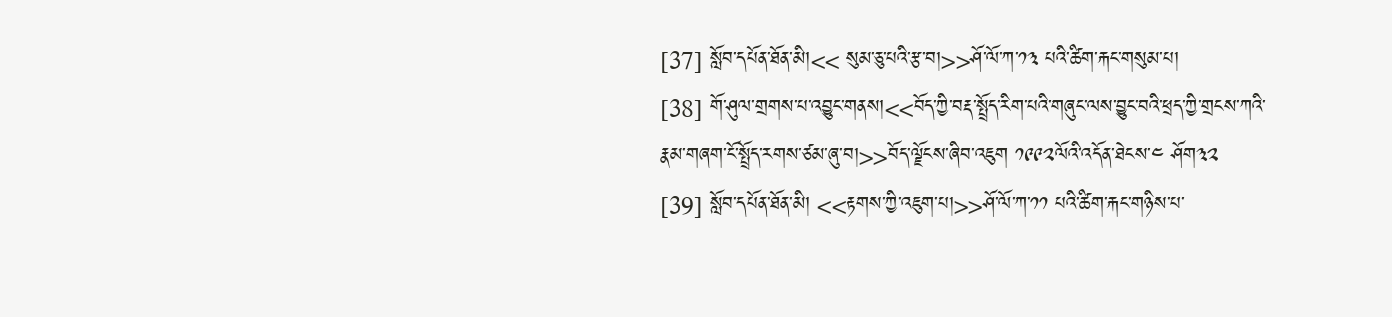[37] སློབ་དཔོན་ཐོན་མི།<< སུམ་ཅུ་པའི་རྩ་བ།>>ཤོ་ལོ་ཀ་༡༣ པའི་ཚིག་རྐང་གསུམ་པ།
[38] གོ་ཤུལ་གྲགས་པ་འབྱུང་གནས།<<བོད་ཀྱི་བརྡ་སྤྲོད་རིག་པའི་གཞུང་ལས་བྱུང་བའི་ཕྲད་ཀྱི་གྲངས་ཀའི་རྣམ་གཞག་ངོ་སྤྲོད་རགས་ཙམ་ཞུ་བ།>>བོད་ལྗོངས་ཞིབ་འཇུག ༡༩༩༢ལོའི་འདོན་ཐེངས་༤ ཤོག༣༢
[39] སློབ་དཔོན་ཐོན་མི། <<རྟགས་ཀྱི་འཇུག་པ།>>ཤོ་ལོ་ཀ་༡༡ པའི་ཚིག་རྐང་གཉིས་པ་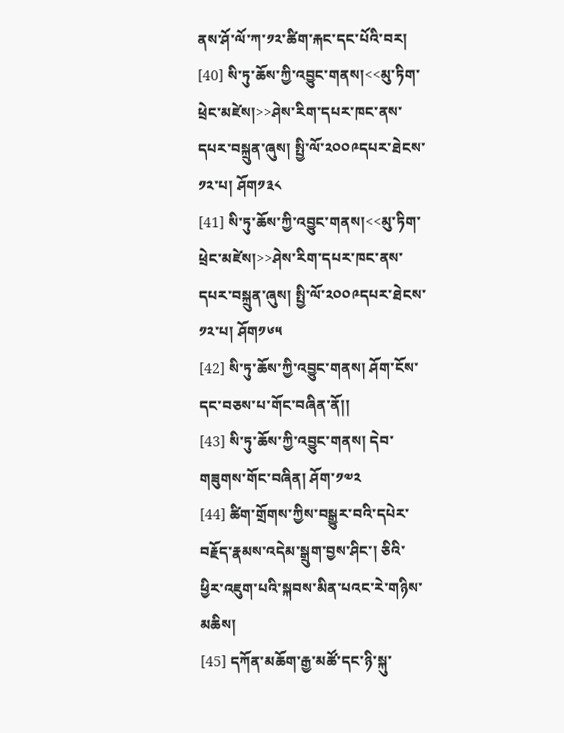ནས་ཤོ་ལོ་ཀ་༡༢་ཚིག་རྐང་དང་པོའི་བར།
[40] སི་ཏུ་ཆོས་ཀྱི་འབྱུང་གནས།<<མུ་ཏིག་ཕྲེང་མཛེས།>>ཤེས་རིག་དཔར་ཁང་ནས་དཔར་བསྐྲུན་ཞུས། སྤྱི་ལོ་༢༠༠༩དཔར་ཐེངས་༡༢་པ། ཤོག༡༣༨
[41] སི་ཏུ་ཆོས་ཀྱི་འབྱུང་གནས།<<མུ་ཏིག་ཕྲེང་མཛེས།>>ཤེས་རིག་དཔར་ཁང་ནས་དཔར་བསྐྲུན་ཞུས། སྤྱི་ལོ་༢༠༠༩དཔར་ཐེངས་༡༢་པ། ཤོག༡༦༥
[42] སི་ཏུ་ཆོས་ཀྱི་འབྱུང་གནས། ཤོག་ངོས་དང་བཅས་པ་གོང་བཞིན་ནོ།།
[43] སི་ཏུ་ཆོས་ཀྱི་འབྱུང་གནས། དེབ་གཟུགས་གོང་བཞིན། ཤོག་༡༧༢
[44] ཚིག་གྲོགས་ཀྱིས་བསྒྱུར་བའི་དཔེར་བརྗོད་རྣམས་འདེམ་སྒྲུག་བྱས་ཤིང་། ཅིའི་ཕྱིར་འཇུག་པའི་སྐབས་མིན་པའང་རེ་གཉིས་མཆིས།
[45] དཀོན་མཆོག་རྒྱ་མཚོ་དང་ཉི་སྐུ་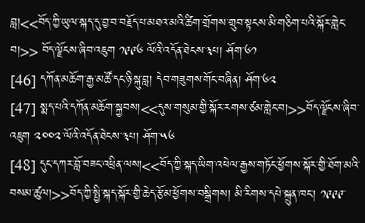བླ།<<བོད་ཀྱི་ཡུལ་སྐད་དུ་བྱ་བ་བརྗོད་པ་མཐའ་མའི་ཚིག་གྲོགས་གྲུབ་སྟངས་མི་གཅིག་པའི་སྐོར་གླེང་བ།>> བོད་ལྗོངས་ཞིབ་འཇུག ༡༩༩༦ ལོའི་འདོན་ཐེངས་༣པ། ཤོག་༦༡
[46] དཀོན་མཆོག་རྒྱ་མཚོ་དང་ཉི་སྐུ་བླ། དེབ་གཟུགས་གོང་བཞིན། ཤོག་༦༢
[47] སྨད་པའི་དཀོན་མཆོག་སྐྱབས།<<དུས་གསུམ་གྱི་སྐོར་རགས་ཙམ་གླེང་བ།>>བོད་ལྗོངས་ཞིབ་འཇུག ༢༠༠༢་ལོའི་འདོན་ཐེངས་༣པ། ཤོག་༥༦
[48] དུང་དཀར་བློ་བཟང་འཕྲིན་ལས།<<བོད་ཀྱི་སྐད་ཡིག་འཕེལ་རྒྱས་གཏོང་ཕྱོགས་སྐོར་གྱི་ཐོག་མའི་བསམ་ཚུལ།>>བོད་ཀྱི་སྤྱི་སྐད་སྐོར་གྱི་ཆེད་རྩོམ་ཕྱོགས་བསྒྲིགས། མི་རིགས་དཔེ་སྐྲུན་ཁང་། ༡༩༩༩་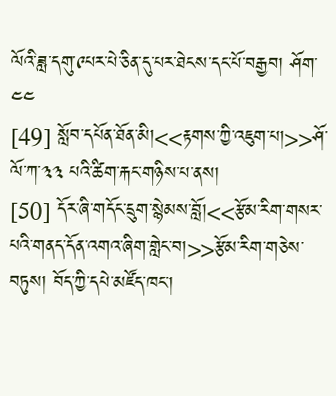ལོའི་ཟླ་དགུ་༩པར་པེ་ཅིན་དུ་པར་ཐེངས་དང་པོ་བརྒྱབ། ཤོག་༤༤
[49] སློབ་དཔོན་ཐོན་མི།<<རྟགས་ཀྱི་འཇུག་པ།>>ཤོ་ལོ་ཀ་༣༣ པའི་ཚིག་རྐང་གཉིས་པ་ནས།
[50] དོར་ཞི་གདོང་དྲུག་སྙེམས་བློ།<<རྩོམ་རིག་གསར་པའི་གནད་དོན་འགའ་ཞིག་གླེང་བ།>>རྩོམ་རིག་གཅེས་བཏུས། བོད་ཀྱི་དཔེ་མཛོད་ཁང་།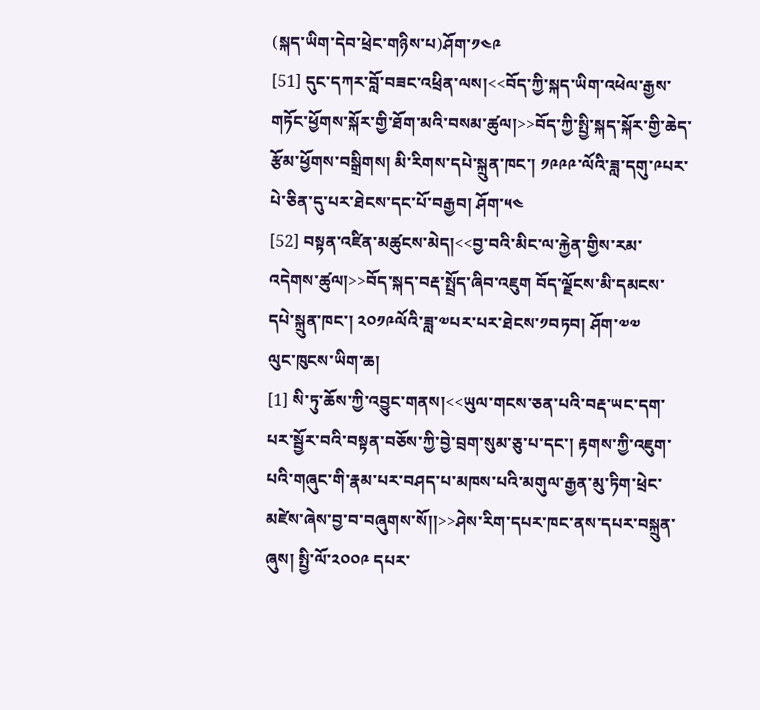(སྐད་ཡིག་དེབ་ཕྲེང་གཉིས་པ)ཤོག་༡༤༩
[51] དུང་དཀར་བློ་བཟང་འཕྲིན་ལས།<<བོད་ཀྱི་སྐད་ཡིག་འཕེལ་རྒྱས་གཏོང་ཕྱོགས་སྐོར་གྱི་ཐོག་མའི་བསམ་ཚུལ།>>བོད་ཀྱི་སྤྱི་སྐད་སྐོར་གྱི་ཆེད་རྩོམ་ཕྱོགས་བསྒྲིགས། མི་རིགས་དཔེ་སྐྲུན་ཁང་། ༡༩༩༩་ལོའི་ཟླ་དགུ་༩པར་པེ་ཅིན་དུ་པར་ཐེངས་དང་པོ་བརྒྱབ། ཤོག་༥༤
[52] བསྟན་འཛིན་མཚུངས་མེད།<<བྱ་བའི་མིང་ལ་རྐྱེན་གྱིས་རམ་འདེགས་ཚུལ།>>བོད་སྐད་བརྡ་སྤྲོད་ཞིབ་འཇུག བོད་ལྗོངས་མི་དམངས་དཔེ་སྐྲུན་ཁང་། ༢༠༡༩ལོའི་ཟླ་༧པར་པར་ཐེངས་༡བཏབ། ཤོག་༧༧
ལུང་ཁུངས་ཡིག་ཆ།
[1] སི་ཏུ་ཆོས་ཀྱི་འབྱུང་གནས།<<ཡུལ་གངས་ཅན་པའི་བརྡ་ཡང་དག་པར་སྦྱོར་བའི་བསྟན་བཅོས་ཀྱི་བྱེ་བྲག་སུམ་ཅུ་པ་དང་། རྟགས་ཀྱི་འཇུག་པའི་གཞུང་གི་རྣམ་པར་བཤད་པ་མཁས་པའི་མགུལ་རྒྱན་མུ་ཏིག་ཕྲེང་མཛེས་ཞེས་བྱ་བ་བཞུགས་སོ།།>>ཤེས་རིག་དཔར་ཁང་ནས་དཔར་བསྐྲུན་ཞུས། སྤྱི་ལོ་༢༠༠༩ དཔར་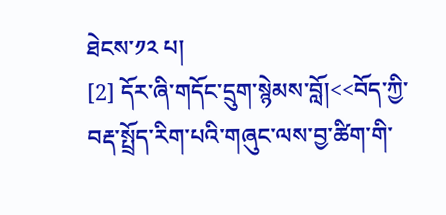ཐེངས་༡༢ པ།
[2] དོར་ཞི་གདོང་དྲུག་སྙེམས་བློ།<<བོད་ཀྱི་བརྡ་སྤྲོད་རིག་པའི་གཞུང་ལས་བྱ་ཚིག་གི་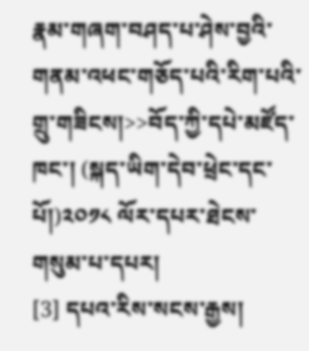རྣམ་གཞག་བཤད་པ་ཤེས་བྱའི་གནམ་འཕང་གཅོད་པའི་རིག་པའི་གྲུ་གཟིངས།>>བོད་ཀྱི་དཔེ་མཛོད་ཁང་། (སྐད་ཡིག་དེབ་ཕྲེང་དང་པོ།)༢༠༡༨ ལོར་དཔར་ཐེངས་གསུམ་པ་དཔར།
[3] དཔའ་རིས་སངས་རྒྱས།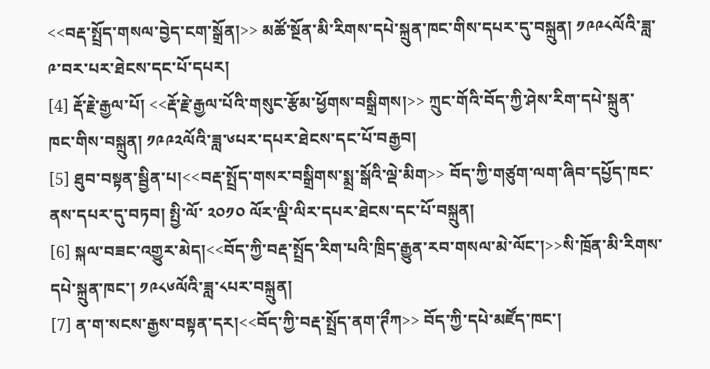<<བརྡ་སྤྲོད་གསལ་བྱེད་ངག་སྒྲོན།>> མཚོ་སྔོན་མི་རིགས་དཔེ་སྐྲུན་ཁང་གིས་དཔར་དུ་བསྐྲུན། ༡༩༩༨ལོའི་ཟླ་༩་བར་པར་ཐེངས་དང་པོ་དཔར།
[4] རྡོ་རྗེ་རྒྱལ་པོ། <<རྡོ་རྗེ་རྒྱལ་པོའི་གསུང་རྩོམ་ཕྱོགས་བསྒྲིགས།>> ཀྲུང་གོའི་བོད་ཀྱི་ཤེས་རིག་དཔེ་སྐྲུན་ཁང་གིས་བསྐྲུན། ༡༩༩༢ལོའི་ཟླ་༦པར་དཔར་ཐེངས་དང་པོ་བརྒྱབ།
[5] ཐུབ་བསྟན་སྦྱིན་པ།<<བརྡ་སྤྲོད་གསར་བསྒྲིགས་སྨྲ་སྒོའི་ལྡེ་མིག>> བོད་ཀྱི་གཙུག་ལག་ཞིབ་དཔྱོད་ཁང་ནས་དཔར་དུ་བཏབ། སྤྱི་ལོ་ ༢༠༡༠ ལོར་ལྡི་ལིར་དཔར་ཐེངས་དང་པོ་བསྐྲུན།
[6] སྐལ་བཟང་འགྱུར་མེད།<<བོད་ཀྱི་བརྡ་སྤྲོད་རིག་པའི་ཁྲིད་རྒྱུན་རབ་གསལ་མེ་ལོང་།>>སི་ཁྲོན་མི་རིགས་དཔེ་སྐྲུན་ཁང་། ༡༩༨༦ལོའི་ཟླ་༨པར་བསྐྲུན།
[7] ན་ག་སངས་རྒྱས་བསྟན་དར།<<བོད་ཀྱི་བརྡ་སྤྲོད་ནག་ཊྀཀ>> བོད་ཀྱི་དཔེ་མཛོད་ཁང་།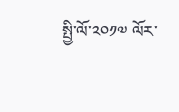སྤྱི་ལོ་༢༠༡༧ ལོར་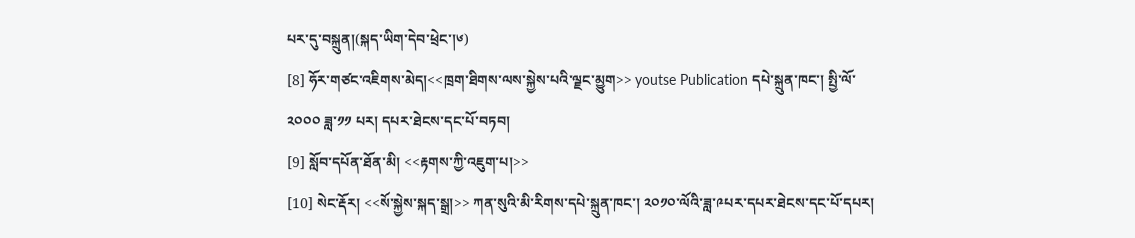པར་དུ་བསྐྲུན།(སྐད་ཡིག་དེབ་ཕྲེང་།༦)
[8] ཧོར་གཙང་འཇིགས་མེད།<<ཁྲག་ཐིགས་ལས་སྐྱེས་པའི་ལྗང་མྱུག>> youtse Publication དཔེ་སྐྲུན་ཁང་། སྤྱི་ལོ་༢༠༠༠ ཟླ་༡༡ པར། དཔར་ཐེངས་དང་པོ་བཏབ།
[9] སློབ་དཔོན་ཐོན་མི། <<རྟགས་ཀྱི་འཇུག་པ།>>
[10] སེང་རྡོར། <<སོ་སྐྱེས་སྐད་སྒྲ།>> ཀན་སུའི་མི་རིགས་དཔེ་སྐྲུན་ཁང་། ༢༠༡༠་ལོའི་ཟླ་༩པར་དཔར་ཐེངས་དང་པོ་དཔར།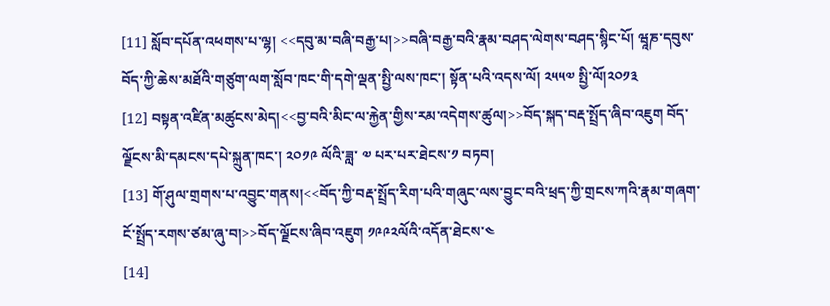[11] སློབ་དཔོན་འཕགས་པ་ལྷ། <<དབུ་མ་བཞི་བརྒྱ་པ།>>བཞི་བརྒྱ་བའི་རྣམ་བཤད་ལེགས་བཤད་སྙིང་པོ། ཝཱཎ་དབུས་བོད་ཀྱི་ཆེས་མཐོའི་གཙུག་ལག་སློབ་ཁང་གི་དགེ་ལྡན་སྤྱི་ལས་ཁང་། སྟོན་པའི་འདས་ལོ། ༢༥༥༧ སྤྱི་ལོ།༢༠༡༣
[12] བསྟན་འཛིན་མཚུངས་མེད།<<བྱ་བའི་མིང་ལ་རྐྱེན་གྱིས་རམ་འདེགས་ཚུལ།>>བོད་སྐད་བརྡ་སྤྲོད་ཞིབ་འཇུག བོད་ལྗོངས་མི་དམངས་དཔེ་སྐྲུན་ཁང་། ༢༠༡༩ ལོའི་ཟླ་ ༧ པར་པར་ཐེངས་༡ བཏབ།
[13] གོ་ཤུལ་གྲགས་པ་འབྱུང་གནས།<<བོད་ཀྱི་བརྡ་སྤྲོད་རིག་པའི་གཞུང་ལས་བྱུང་བའི་ཕྲད་ཀྱི་གྲངས་ཀའི་རྣམ་གཞག་ངོ་སྤྲོད་རགས་ཙམ་ཞུ་བ།>>བོད་ལྗོངས་ཞིབ་འཇུག ༡༩༩༢ལོའི་འདོན་ཐེངས་༤
[14]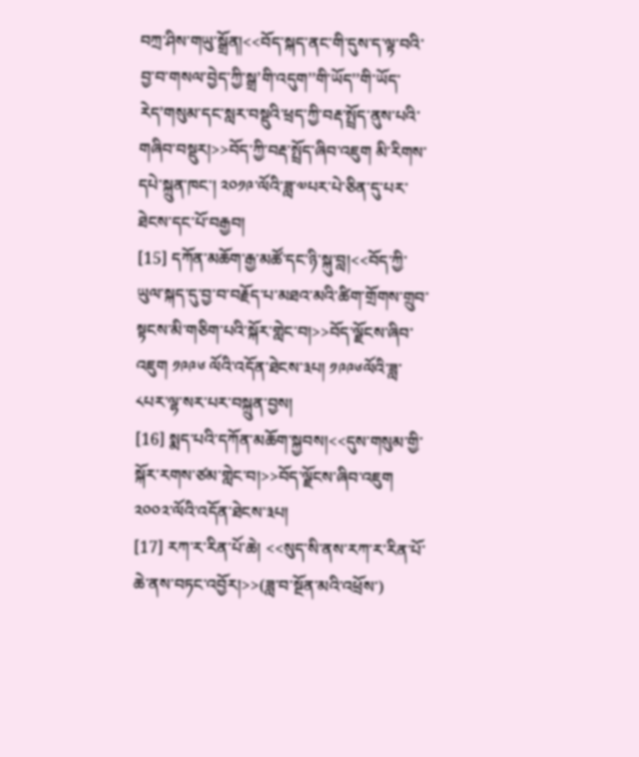བཀྲ་ཤིས་གཡུ་སྒྲོན།<<བོད་སྐད་ནང་གི་དུས་ད་ལྟ་བའི་བྱ་བ་གསལ་བྱེད་ཀྱི་སྒྲ’གི་འདུག’’གི་ཡོད’’གི་ཡོད་རེད’གསུམ་དང་སླར་བསྡུའི་ཕྲད་ཀྱི་བརྡ་སྤྲོད་ནུས་པའི་གཞིབ་བསྡུར།>>བོད་ཀྱི་བརྡ་སྤྲོད་ཞིབ་འཇུག མི་རིགས་དཔེ་སྐྲུན་ཁང་། ༢༠༡༩་ལོའི་ཟླ་༧པར་པེ་ཅིན་དུ་པར་ཐེངས་དང་པོ་བརྒྱབ།
[15] དཀོན་མཆོག་རྒྱ་མཚོ་དང་ཉི་སྐུ་བླ།<<བོད་ཀྱི་ཡུལ་སྐད་དུ་བྱ་བ་བརྗོད་པ་མཐའ་མའི་ཚིག་གྲོགས་གྲུབ་སྟངས་མི་གཅིག་པའི་སྐོར་གླེང་བ།>>བོད་ལྗོངས་ཞིབ་འཇུག ༡༩༩༦ ལོའི་འདོན་ཐེངས་༣པ། ༡༩༩༦ལོའི་ཟླ་༨པར་ལྷ་སར་པར་བསྐྲུན་བྱས།
[16] སྨད་པའི་དཀོན་མཆོག་སྐྱབས།<<དུས་གསུམ་གྱི་སྐོར་རགས་ཙམ་གླེང་བ།>>བོད་ལྗོངས་ཞིབ་འཇུག ༢༠༠༢་ལོའི་འདོན་ཐེངས་༣པ།
[17] རཀ་ར་རིན་པོ་ཆེ། <<སུད་སི་ནས་རཀ་ར་རིན་པོ་ཆེ་ནས་བཏང་འབྱོར།>>(ཟླ་བ་སྔོན་མའི་འཕྲོས་)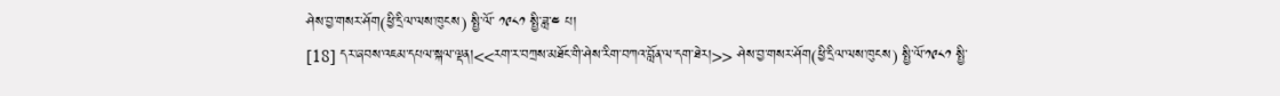ཤེས་བྱ་གསར་ཤོག(ཕྱི་དྲིལ་ལས་ཁུངས) སྤྱི་ལོ་ ༡༩༨༡ སྤྱི་ཟླ་༤ པ།
[18] དར་ཞབས་འཇམ་དཔལ་སྐལ་ལྡན།<<རག་ར་བཀྲས་མཐོང་གི་ཤེས་རིག་བཀའ་བློན་ལ་དག་ཐེར།>> ཤེས་བྱ་གསར་ཤོག(ཕྱི་དྲིལ་ལས་ཁུངས) སྤྱི་ལོ་༡༩༨༡ སྤྱི་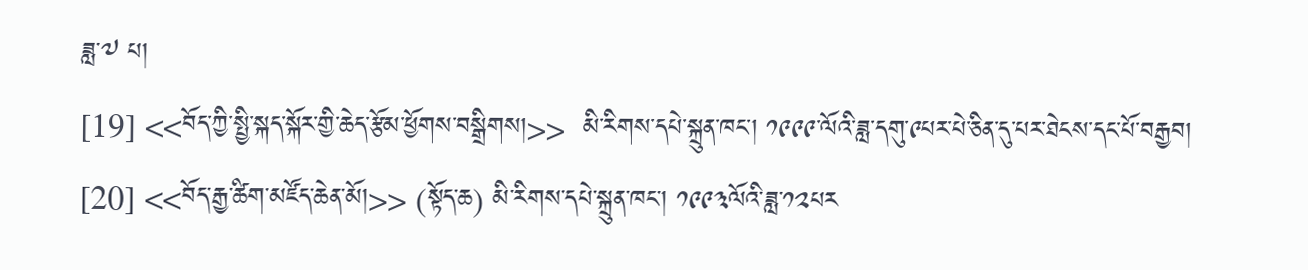ཟླ་༧ པ།
[19] <<བོད་ཀྱི་སྤྱི་སྐད་སྐོར་གྱི་ཆེད་རྩོམ་ཕྱོགས་བསྒྲིགས།>>  མི་རིགས་དཔེ་སྐྲུན་ཁང་། ༡༩༩༩་ལོའི་ཟླ་དགུ་༩པར་པེ་ཅིན་དུ་པར་ཐེངས་དང་པོ་བརྒྱབ།
[20] <<བོད་རྒྱ་ཚིག་མཛོད་ཆེན་མོ།>> (སྟོད་ཆ) མི་རིགས་དཔེ་སྐྲུན་ཁང་། ༡༩༩༣ལོའི་ཟླ་༡༢པར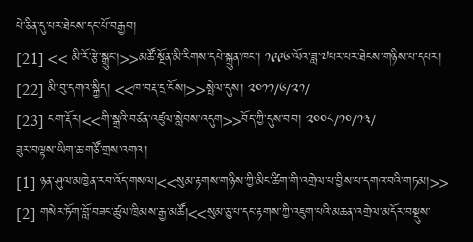པེ་ཅིན་དུ་པར་ཐེངས་དང་པོ་བརྒྱབ།
[21] << མི་རོ་རྩེ་སྒྲུང།>>མཚོ་སྔོན་མི་རིགས་དཔེ་སྐྲུན་ཁང་། ༡༩༩༦་ལོའ་ཟླ་༧པར་པར་ཐེངས་གཉིས་པ་དཔར།
[22] མི་བུ་དགའ་སྐྱིད། <<ཁ་བརྡ་དྲ་ངོས།>>སྤེལ་དུས། ༢༠༡༡/༦/༢༡/
[23] ངག་རྡོར།<<གི་སྒྲའི་བཙན་འཛུལ་སླེབས་འདུག>>བོད་ཀྱི་དུས་བབ། ༢༠༠༨/༡༠/༡༣/
ཟུར་བལྟས་ཡིག་ཆ་གཙོ་གྲས་འགའ།
[1] ཉན་ཤུལ་མཁྱེན་རབ་འོད་གསལ།<<སུམ་རྟགས་གཉིས་ཀྱི་མིང་ཚིག་གི་འགྲེལ་པ་བྱིས་པ་དགའ་བའི་གཏམ།>>
[2] གསེར་ཏོག་བློ་བཟང་ཚུལ་ཁྲིམས་རྒྱ་མཚོ།<<སུམ་ཅུ་པ་དང་རྟགས་ཀྱི་འཇུག་པའི་མཆན་འགྲེལ་མདོར་བསྡུས་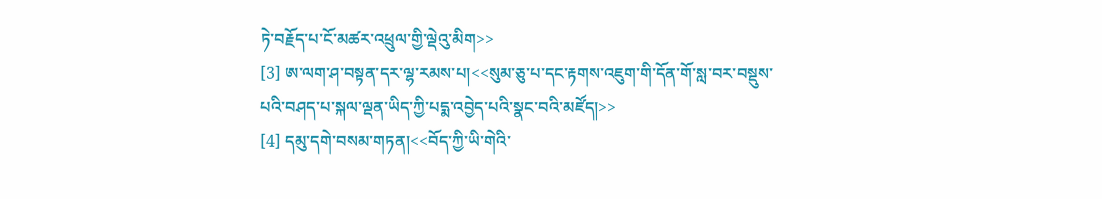ཏེ་བརྗོད་པ་ངོ་མཚར་འཕྲུལ་གྱི་ལྡེའུ་མིག>>
[3] ཨ་ལག་ཤ་བསྟན་དར་ལྷ་རམས་པ།<<སུམ་ཅུ་པ་དང་རྟགས་འཇུག་གི་དོན་གོ་སླ་བར་བསྡུས་པའི་བཤད་པ་སྐལ་ལྡན་ཡིད་ཀྱི་པདྨ་འབྱེད་པའི་སྣང་བའི་མཛོད།>>
[4] དམུ་དགེ་བསམ་གཏན།<<བོད་ཀྱི་ཡི་གེའི་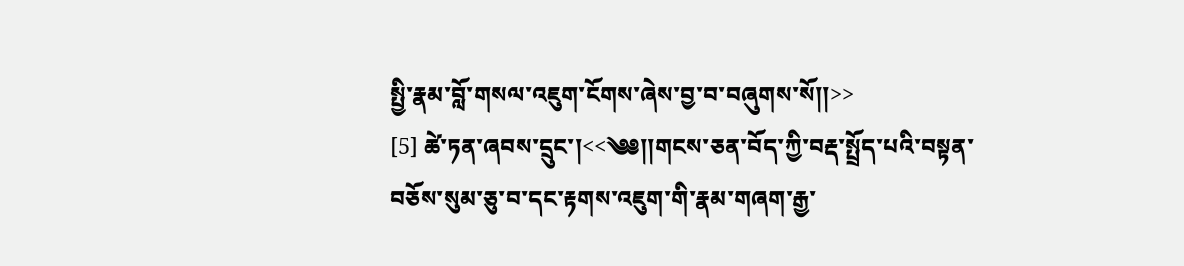སྤྱི་རྣམ་བློ་གསལ་འཇུག་ངོགས་ཞེས་བྱ་བ་བཞུགས་སོ།།>>
[5] ཚེ་ཏན་ཞབས་དྲུང་།<<༄༅།།གངས་ཅན་བོད་ཀྱི་བརྡ་སྤྲོད་པའི་བསྟན་བཅོས་སུམ་ཅུ་བ་དང་རྟགས་འཇུག་གི་རྣམ་གཞག་རྒྱ་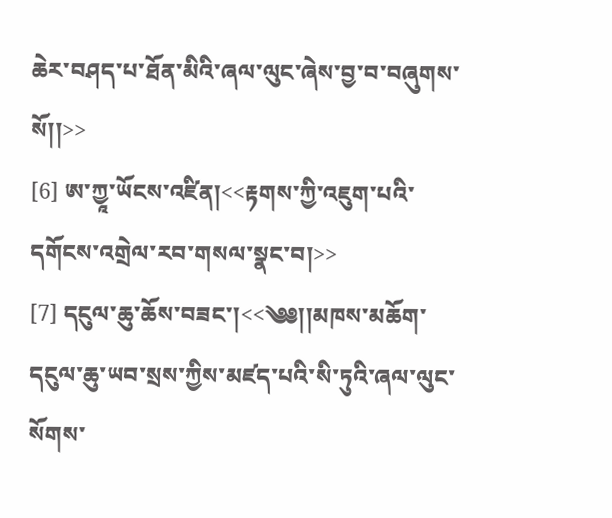ཆེར་བཤད་པ་ཐོན་མིའི་ཞལ་ལུང་ཞེས་བྱ་བ་བཞུགས་སོ།།>>
[6] ཨ་ཀྱཱ་ཡོངས་འཛིན།<<རྟགས་ཀྱི་འཇུག་པའི་དགོངས་འགྲེལ་རབ་གསལ་སྣང་བ།>>
[7] དངུལ་ཆུ་ཆོས་བཟང་།<<༄༅།།མཁས་མཆོག་དངུལ་ཆུ་ཡབ་སྲས་ཀྱིས་མཛད་པའི་སི་ཏུའི་ཞལ་ལུང་སོགས་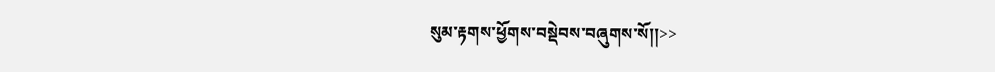སུམ་རྟགས་ཕྱོགས་བསྡེབས་བཞུགས་སོ།།>>